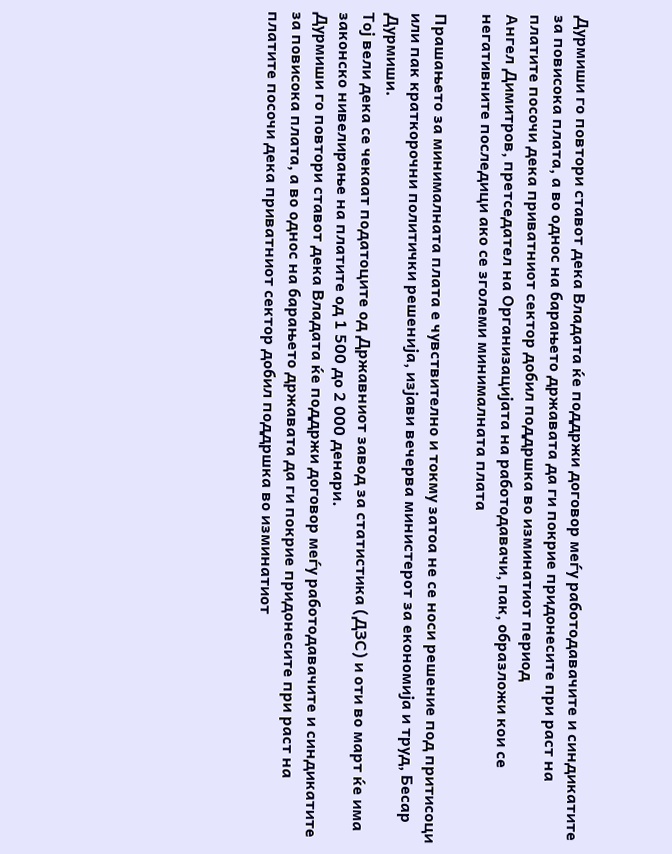Дурмиши го повтори ставот дека Владата ќе поддржи договор меѓу работодавачите и синдикатите за повисока плата, а во однос на барањето државата да ги покрие придонесите при раст на платите посочи дека приватниот сектор добил поддршка во изминатиот период
Ангел Димитров, претседател на Организацијата на работодавачи, пак, образложи кои се негативните последици ако се зголеми минималната плата

Прашањето за минималната плата е чувствително и токму затоа не се носи решение под притисоци или пак краткорочни политички решенија, изјави вечерва министерот за економија и труд, Бесар Дурмиши.
Тој вели дека се чекаат податоците од Државниот завод за статистика (ДЗС) и оти во март ќе има законско нивелирање на платите од 1 500 до 2 000 денари.
Дурмиши го повтори ставот дека Владата ќе поддржи договор меѓу работодавачите и синдикатите за повисока плата, а во однос на барањето државата да ги покрие придонесите при раст на платите посочи дека приватниот сектор добил поддршка во изминатиот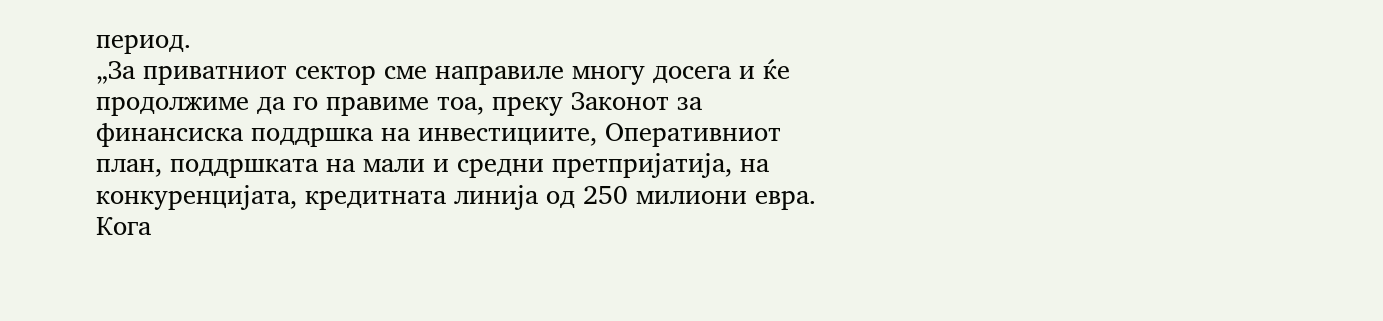период.
„За приватниот сектор сме направиле многу досега и ќе продолжиме да го правиме тоа, преку Законот за финансиска поддршка на инвестициите, Оперативниот план, поддршката на мали и средни претпријатија, на конкуренцијата, кредитната линија од 250 милиони евра. Кога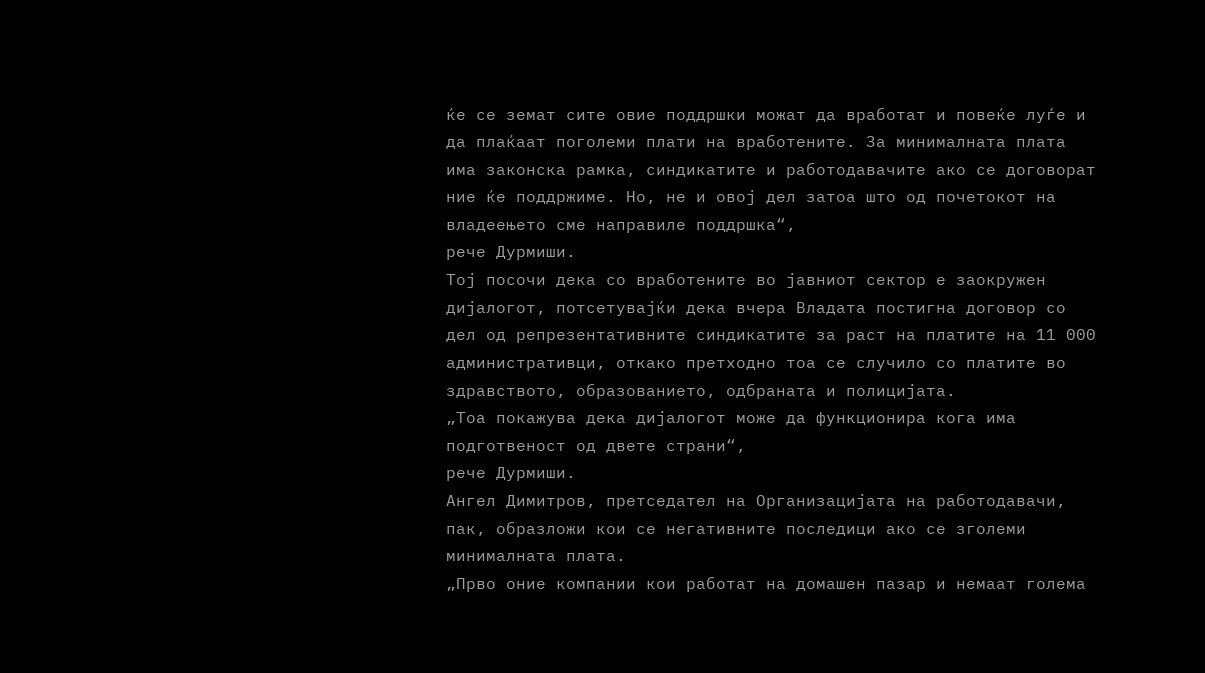ќе се земат сите овие поддршки можат да вработат и повеќе луѓе и да плаќаат поголеми плати на вработените. За минималната плата има законска рамка, синдикатите и работодавачите ако се договорат ние ќе поддржиме. Но, не и овој дел затоа што од почетокот на владеењето сме направиле поддршка“,
рече Дурмиши.
Тој посочи дека со вработените во јавниот сектор е заокружен дијалогот, потсетувајќи дека вчера Владата постигна договор со дел од репрезентативните синдикатите за раст на платите на 11 000 административци, откако претходно тоа се случило со платите во здравството, образованието, одбраната и полицијата.
„Тоа покажува дека дијалогот може да функционира кога има подготвеност од двете страни“,
рече Дурмиши.
Ангел Димитров, претседател на Организацијата на работодавачи, пак, образложи кои се негативните последици ако се зголеми минималната плата.
„Прво оние компании кои работат на домашен пазар и немаат голема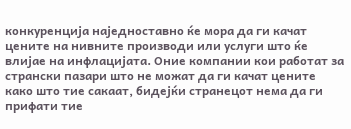конкуренција наједноставно ќе мора да ги качат цените на нивните производи или услуги што ќе влијае на инфлацијата. Оние компании кои работат за странски пазари што не можат да ги качат цените како што тие сакаат, бидејќи странецот нема да ги прифати тие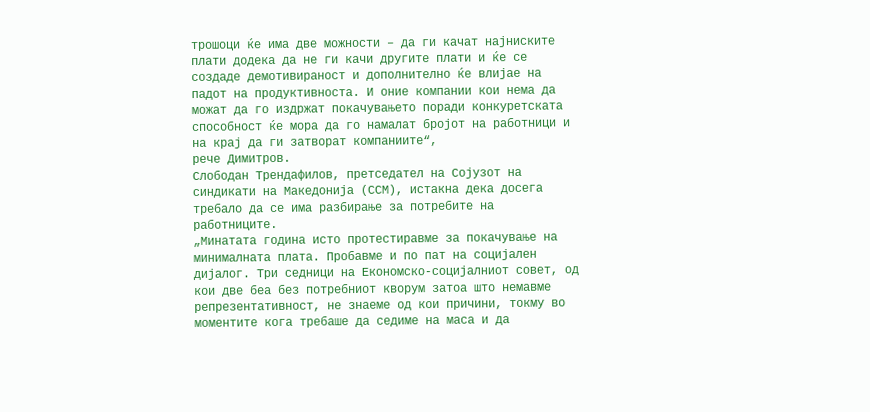трошоци ќе има две можности – да ги качат најниските плати додека да не ги качи другите плати и ќе се создаде демотивираност и дополнително ќе влијае на падот на продуктивноста. И оние компании кои нема да можат да го издржат покачувањето поради конкуретската способност ќе мора да го намалат бројот на работници и на крај да ги затворат компаниите“,
рече Димитров.
Слободан Трендафилов, претседател на Сојузот на синдикати на Македонија (ССМ), истакна дека досега требало да се има разбирање за потребите на работниците.
„Минатата година исто протестиравме за покачување на минималната плата. Пробавме и по пат на социјален дијалог. Три седници на Економско-социјалниот совет, од кои две беа без потребниот кворум затоа што немавме репрезентативност, не знаеме од кои причини, токму во моментите кога требаше да седиме на маса и да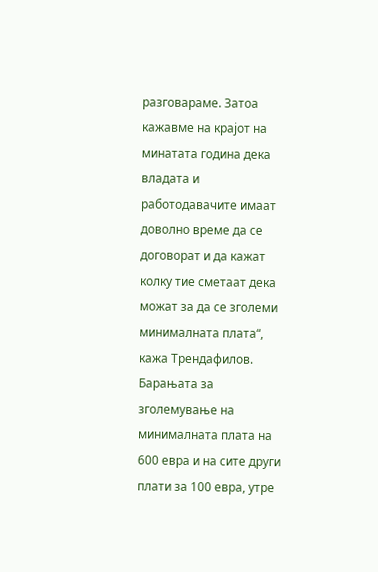разговараме. Затоа кажавме на крајот на минатата година дека владата и работодавачите имаат доволно време да се договорат и да кажат колку тие сметаат дека можат за да се зголеми минималната плата“,
кажа Трендафилов.
Барањата за зголемување на минималната плата на 600 евра и на сите други плати за 100 евра, утре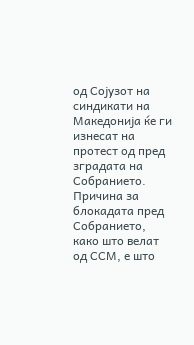од Сојузот на синдикати на Македонија ќе ги изнесат на протест од пред зградата на Собранието. Причина за блокадата пред Собранието, како што велат од ССМ, е што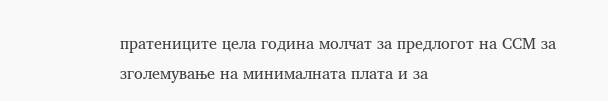пратениците цела година молчат за предлогот на ССМ за зголемување на минималната плата и за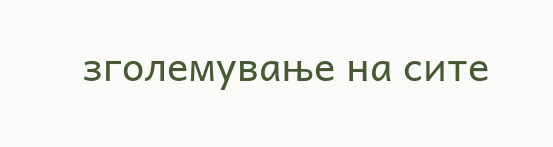зголемување на сите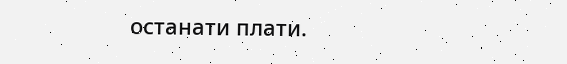останати плати.